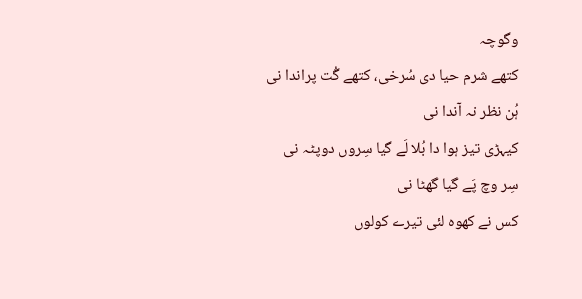وگوچہ
کتھے شرم حیا دی سُرخی، کتھے گُت پراندا نی
ہُن نظر نہ آندا نی
کیہڑی تیز ہوا دا بُلا لَے گیا سِروں دوپٹہ نی
سِر وچ پَے گیا گھٹا نی
کس نے کھوہ لئی تیرے کولوں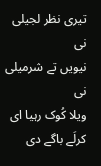تیری نظر لجیلی نی
نیویں تے شرمیلی نی
ویلا کُوک رہیا ای کرلَے باگے دی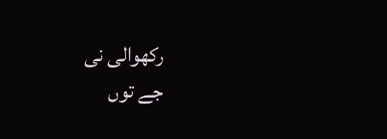رکھوالی نی
جے توں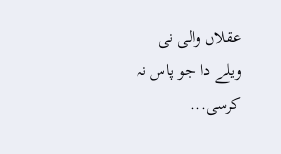عقلاں والی نی
ویلے دا جو پاس نہ کرسی...